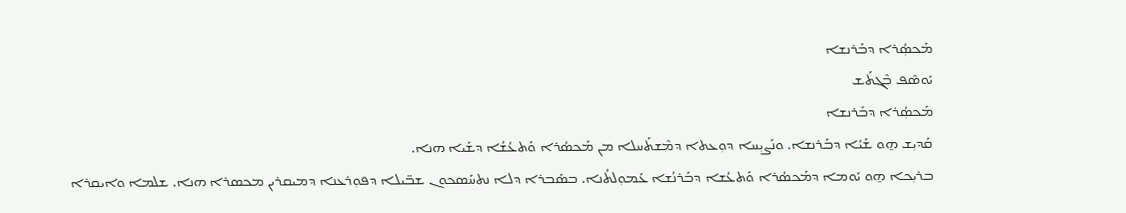ܡܰܟܣܼܳܪܐ ܕܒܰܪܢܫܐ
ܝܰܘܣܶܦ ܒܶܓܬܰܫ
ܡܰܟܣܼܳܪܐ ܕܒܰܪܢܫܐ
ܩܰܕܝܼܫ ܗ̱ܘ ܫܰܝܳܐ ܕܒܰܪܢܫܐ. ܘܢܰܨܝܼܚܐ ܕܘܼܥܬܐ ܕܡܶܫܬܰܚܠܐ ܡܢ ܡܰܟܣܳܪܐ ܘܰܬܥܳܫܳܐ ܕܫܰܝܐ ܗܢܐ.
ܒܪܝܼܟܐ ܗ̱ܘ ܝܰܘܡܐ ܕܡܰܟܣܳܪܐ ܘܰܬܥܳܫܐ ܕܒܰܪܢܳܫܐ ܥܰܡܘܼܠܬܳܢܐ. ܒܣܰܒܪܐ ܕܠܐ ܢܬܚܰܣܟܘܢ ܫܒ̈ܝܠܐ ܕܦܘܼܪܥܢܐ ܕܡܝܩܪܝܢ ܡܟܣܪܐ ܗܢܐ. ܫܠܡܐ ܘܐܝܩܪܐ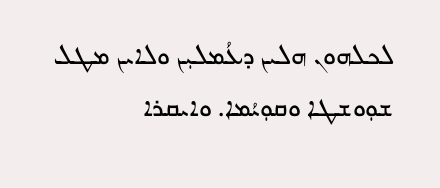ܠܟܠܗܘܢ ܗܠܝܢ ܕܥܳܡܠܝܼܢ ܘܠܐܝܢ ܡܛܠ ܫܘܼܘܫܛܐ ܘܩܘܼܝܳܡܐ. ܘܐܝܩܪܐ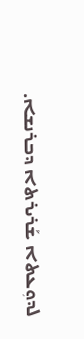ܠܕܘܼܥܬܐ ܫܰܪܝܪܬܐ ܕܒܪܢܫܐ.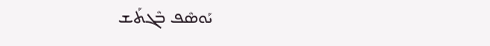ܝܰܘܣܶܦ ܒܶܓܬܰܫ